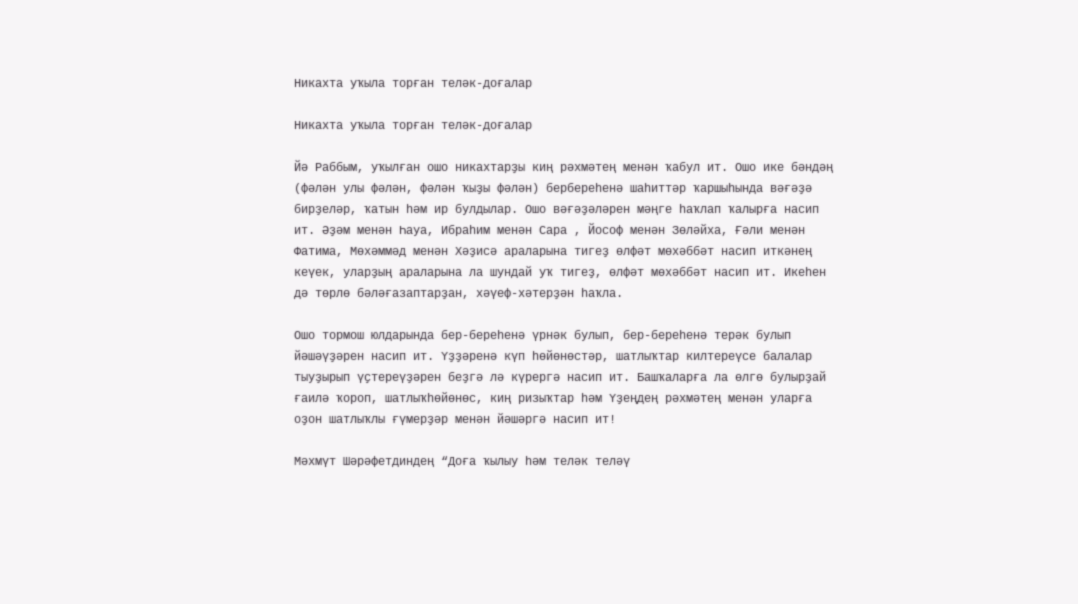Никахта уҡыла торған теләк-доғалар

Никахта уҡыла торған теләк-доғалар

Йә Раббым, уҡылған ошо никахтарҙы киң рәхмәтең менән ҡабул ит. Ошо ике бәндәң (фәлән улы фәлән, фәлән ҡыҙы фәлән) бербереһенә шаһиттәр ҡаршыһында вәғәҙә бирҙеләр, ҡатын һәм ир булдылар. Ошо вәғәҙәләрен мәңге һаҡлап ҡалырға насип ит. Әҙәм менән Һауа, Ибраһим менән Сара , Йософ менән Зөләйха, Ғәли менән Фатима, Мөхәммәд менән Хәҙисә араларына тигеҙ өлфәт мөхәббәт насип иткәнең кеүек, уларҙың араларына ла шундай уҡ тигеҙ, өлфәт мөхәббәт насип ит. Икеһен дә төрлө бәләғазаптарҙан, хәүеф-хәтерҙән һаҡла.

Ошо тормош юлдарында бер-береһенә үрнәк булып, бер-береһенә терәк булып йәшәүҙәрен насип ит. Үҙҙәренә күп һөйөнөстәр, шатлыҡтар килтереүсе балалар тыуҙырып үҫтереүҙәрен беҙгә лә күрергә насип ит. Башҡаларға ла өлгө булырҙай ғаилә ҡороп, шатлыҡһөйөнөс, киң ризыҡтар һәм Үҙеңдең рәхмәтең менән уларға оҙон шатлыҡлы ғүмерҙәр менән йәшәргә насип ит!

Мәхмүт Шәрәфетдиндең “Доға ҡылыу һәм теләк теләү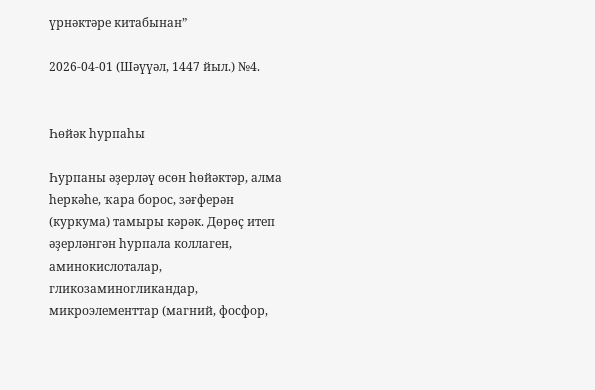үрнәктәре китабынан”

2026-04-01 (Шәүүәл, 1447 йыл.) №4.


Һөйәк һурпаһы

Һурпаны әҙерләү өсөн һөйәктәр, алма һеркәһе, ҡара борос, зәғферән (куркума) тамыры кәрәк. Дөрөҫ итеп әҙерләнгән һурпала коллаген, аминокислоталар, гликозаминогликандар, микроэлементтар (магний, фосфор,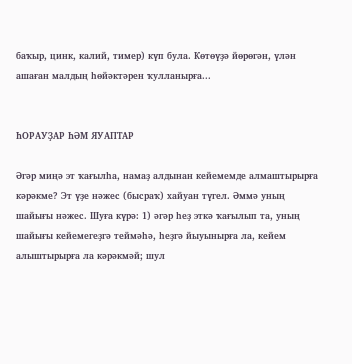баҡыр, цинк, калий, тимер) күп була. Көтөүҙә йөрөгән, үлән ашаған малдың һөйәктәрен ҡулланырға...


ҺОРАУҘАР ҺӘМ ЯУАПТАР

Әгәр миңә эт ҡағылһа, намаҙ алдынан кейемемде алмаштырырға кәрәкме? Эт үҙе нәжес (бысраҡ) хайуан түгел. Әммә уның шайығы нәжес. Шуға күрә: 1) әгәр һеҙ эткә ҡағылып та, уның шайығы кейемегеҙгә теймәһә, һеҙгә йыуынырға ла, кейем алыштырырға ла кәрәкмәй; шул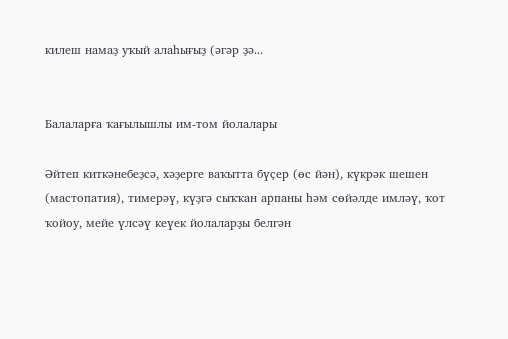килеш намаҙ уҡый алаһығыҙ (әгәр ҙә...


Балаларға ҡағылышлы им-том йолалары

Әйтеп киткәнебеҙсә, хәҙерге ваҡытта бүҫер (өс йән), күкрәк шешен (мастопатия), тимерәү, күҙгә сыҡҡан арпаны һәм сөйәлде имләү, ҡот ҡойоу, мейе үлсәү кеүек йолаларҙы белгән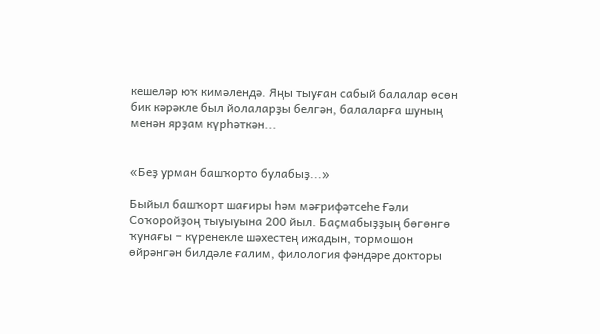кешеләр юҡ кимәлендә. Яңы тыуған сабый балалар өсөн бик кәрәкле был йолаларҙы белгән, балаларға шуның менән ярҙам күрһәткән...


«Беҙ урман башҡорто булабыҙ...»

Быйыл башҡорт шағиры һәм мәғрифәтсеһе Ғәли Соҡоройҙоң тыуыуына 200 йыл. Баҫмабыҙҙың бөгөнгө ҡунағы − күренекле шәхестең ижадын, тормошон өйрәнгән билдәле ғалим, филология фәндәре докторы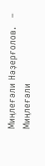Миңлеғәли Нәҙерғолов.   – Миңлеғәли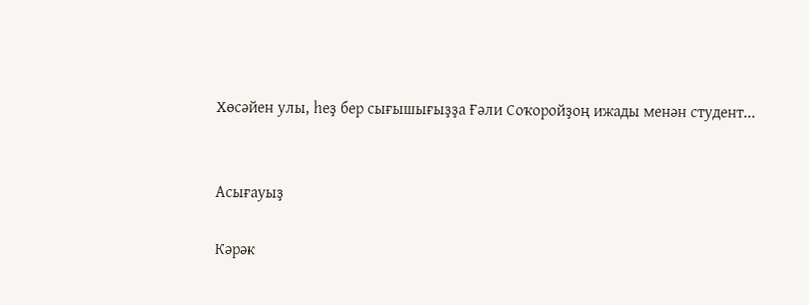Хөсәйен улы, һеҙ бер сығышығыҙҙа Ғәли Соҡоройҙоң ижады менән студент...


Асығауыҙ

Кәрәк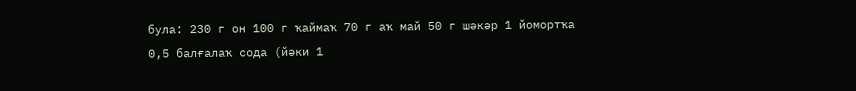була: 230 г он 100 г ҡаймаҡ 70 г аҡ май 50 г шәкәр 1 йомортҡа 0,5 балғалаҡ сода (йәки 1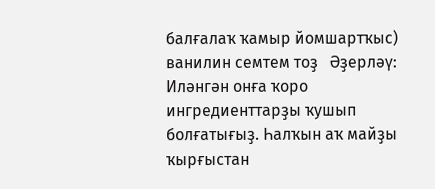балғалаҡ ҡамыр йомшартҡыс) ванилин семтем тоҙ   Әҙерләү: Иләнгән онға ҡоро ингредиенттарҙы ҡушып болғатығыҙ. Һалҡын аҡ майҙы ҡырғыстан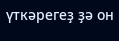үткәрегеҙ ҙә он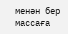менән бер массаға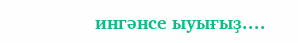ингәнсе ыуығыҙ....